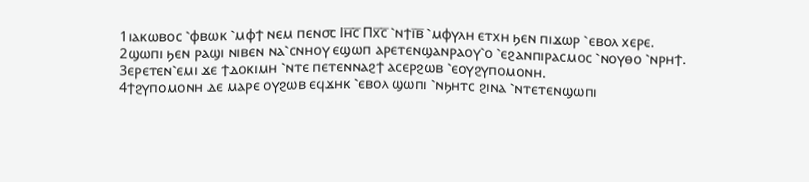1ⲓⲁⲕⲱⲃⲟⲥ ⳿ⲫⲃⲱⲕ ⳿ⲙⲫϯ ⲛⲉⲙ ⲡⲉⲛ⳪ Ⲓⲏ̅ⲥ̅ Ⲡⲭ̅ⲥ̅ ⳿ⲛϯⲓ̅ⲃ̅ ⳿ⲙⲫⲩⲗⲏ ⲉⲧⲭⲏ ϧⲉⲛ ⲡⲓϫⲱⲣ ⳿ⲉⲃⲟⲗ ⲭⲉⲣⲉ.
2ϣⲱⲡⲓ ϧⲉⲛ ⲣⲁϣⲓ ⲛⲓⲃⲉⲛ ⲛⲁ⳿ⲥⲛⲏⲟⲩ ⲉϣⲱⲡ ⲁⲣⲉⲧⲉⲛϣⲁⲛⲣⲁⲟⲩ⳿ⲟ ⳿ⲉϩⲁⲛⲡⲓⲣⲁⲥⲙⲟⲥ ⳿ⲛⲟⲩⲑⲟ ⳿ⲛⲣⲏϯ.
3ⲉⲣⲉⲧⲉⲛ⳿ⲉⲙⲓ ϫⲉ ϯⲇⲟⲕⲓⲙⲏ ⳿ⲛⲧⲉ ⲡⲉⲧⲉⲛⲛⲁϩϯ ⲁⲥⲉⲣϩⲱⲃ ⳿ⲉⲟⲩϩⲩⲡⲟⲙⲟⲛⲏ.
4ϯϩⲩⲡⲟⲙⲟⲛⲏ ⲇⲉ ⲙⲁⲣⲉ ⲟⲩϩⲱⲃ ⲉϥϫⲏⲕ ⳿ⲉⲃⲟⲗ ϣⲱⲡⲓ ⳿ⲛϧⲏⲧⲥ ϩⲓⲛⲁ ⳿ⲛⲧⲉⲧⲉⲛϣⲱⲡⲓ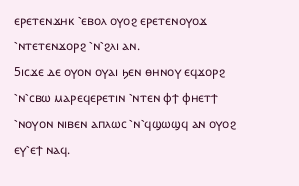ⲉⲣⲉⲧⲉⲛϫⲏⲕ ⳿ⲉⲃⲟⲗ ⲟⲩⲟϩ ⲉⲣⲉⲧⲉⲛⲟⲩⲟϫ ⳿ⲛⲧⲉⲧⲉⲛϫⲟⲣϩ ⳿ⲛ⳿ϩⲗⲓ ⲁⲛ.
5ⲓⲥϫⲉ ⲇⲉ ⲟⲩⲟⲛ ⲟⲩⲁⲓ ϧⲉⲛ ⲑⲏⲛⲟⲩ ⲉϥϫⲟⲣϩ ⳿ⲛ⳿ⲥⲃⲱ ⲙⲁⲣⲉϥⲉⲣⲉⲧⲓⲛ ⳿ⲛⲧⲉⲛ ⲫϯ ⲫⲏⲉⲧϯ ⳿ⲛⲟⲩⲟⲛ ⲛⲓⲃⲉⲛ ⲁⲡⲗⲱⲥ ⳿ⲛ⳿ϥϣⲱϣϥ ⲁⲛ ⲟⲩⲟϩ ⲉⲩ⳿ⲉϯ ⲛⲁϥ.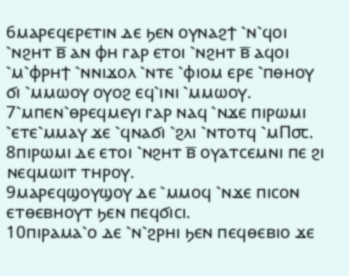6ⲙⲁⲣⲉϥⲉⲣⲉⲧⲓⲛ ⲇⲉ ϧⲉⲛ ⲟⲩⲛⲁϩϯ ⳿ⲛ⳿ϥⲟⲓ ⳿ⲛϩⲏⲧ ⲃ̅ ⲁⲛ ⲫⲏ ⲅⲁⲣ ⲉⲧⲟⲓ ⳿ⲛϩⲏⲧ ⲃ̅ ⲁϥⲟⲓ ⳿ⲙ⳿ⲫⲣⲏϯ ⳿ⲛⲛⲓϫⲟⲗ ⳿ⲛⲧⲉ ⳿ⲫⲓⲟⲙ ⲉⲣⲉ ⳿ⲡⲑⲏⲟⲩ ϭⲓ ⳿ⲙⲙⲱⲟⲩ ⲟⲩⲟϩ ⲉϥ⳿ⲓⲛⲓ ⳿ⲙⲙⲱⲟⲩ.
7⳿ⲙⲡⲉⲛ⳿ⲑⲣⲉϥⲙⲉⲩⲓ ⲅⲁⲣ ⲛⲁϥ ⳿ⲛϫⲉ ⲡⲓⲣⲱⲙⲓ ⳿ⲉⲧⲉ⳿ⲙⲙⲁⲩ ϫⲉ ⳿ϥⲛⲁϭⲓ ⳿ϩⲗⲓ ⳿ⲛⲧⲟⲧϥ ⳿ⲙⲠ⳪.
8ⲡⲓⲣⲱⲙⲓ ⲇⲉ ⲉⲧⲟⲓ ⳿ⲛϩⲏⲧ ⲃ̅ ⲟⲩⲁⲧⲥⲉⲙⲛⲓ ⲡⲉ ϩⲓ ⲛⲉϥⲙⲱⲓⲧ ⲧⲏⲣⲟⲩ.
9ⲙⲁⲣⲉϥϣⲟⲩϣⲟⲩ ⲇⲉ ⳿ⲙⲙⲟϥ ⳿ⲛϫⲉ ⲡⲓⲥⲟⲛ ⲉⲧⲑⲉⲃⲏⲟⲩⲧ ϧⲉⲛ ⲡⲉϥϭⲓⲥⲓ.
10ⲡⲓⲣⲁⲙⲁ⳿ⲟ ⲇⲉ ⳿ⲛ⳿ϩⲣⲏⲓ ϧⲉⲛ ⲡⲉϥⲑⲉⲃⲓⲟ ϫⲉ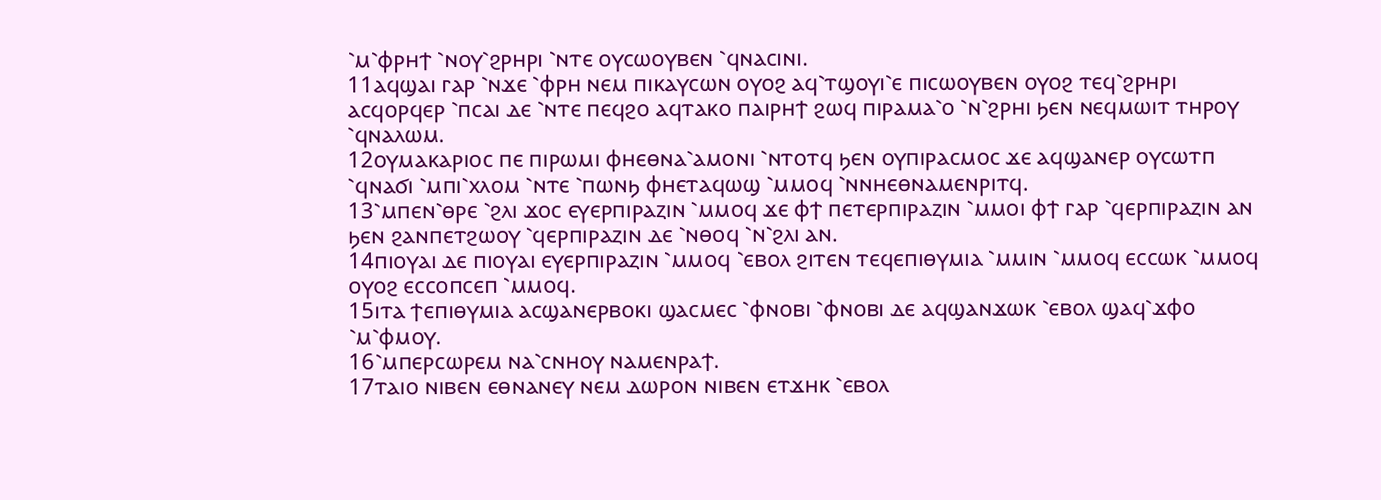⳿ⲙ⳿ⲫⲣⲏϯ ⳿ⲛⲟⲩ⳿ϩⲣⲏⲣⲓ ⳿ⲛⲧⲉ ⲟⲩⲥⲱⲟⲩⲃⲉⲛ ⳿ϥⲛⲁⲥⲓⲛⲓ.
11ⲁϥϣⲁⲓ ⲅⲁⲣ ⳿ⲛϫⲉ ⳿ⲫⲣⲏ ⲛⲉⲙ ⲡⲓⲕⲁⲩⲥⲱⲛ ⲟⲩⲟϩ ⲁϥ⳿ⲧϣⲟⲩⲓ⳿ⲉ ⲡⲓⲥⲱⲟⲩⲃⲉⲛ ⲟⲩⲟϩ ⲧⲉϥ⳿ϩⲣⲏⲣⲓ ⲁⲥϥⲟⲣϥⲉⲣ ⳿ⲡⲥⲁⲓ ⲇⲉ ⳿ⲛⲧⲉ ⲡⲉϥϩⲟ ⲁϥⲧⲁⲕⲟ ⲡⲁⲓⲣⲏϯ ϩⲱϥ ⲡⲓⲣⲁⲙⲁ⳿ⲟ ⳿ⲛ⳿ϩⲣⲏⲓ ϧⲉⲛ ⲛⲉϥⲙⲱⲓⲧ ⲧⲏⲣⲟⲩ ⳿ϥⲛⲁⲗⲱⲙ.
12ⲟⲩⲙⲁⲕⲁⲣⲓⲟⲥ ⲡⲉ ⲡⲓⲣⲱⲙⲓ ⲫⲏⲉⲑⲛⲁ⳿ⲁⲙⲟⲛⲓ ⳿ⲛⲧⲟⲧϥ ϧⲉⲛ ⲟⲩⲡⲓⲣⲁⲥⲙⲟⲥ ϫⲉ ⲁϥϣⲁⲛⲉⲣ ⲟⲩⲥⲱⲧⲡ ⳿ϥⲛⲁϭⲓ ⳿ⲙⲡⲓ⳿ⲭⲗⲟⲙ ⳿ⲛⲧⲉ ⳿ⲡⲱⲛϧ ⲫⲏⲉⲧⲁϥⲱϣ ⳿ⲙⲙⲟϥ ⳿ⲛⲛⲏⲉⲑⲛⲁⲙⲉⲛⲣⲓⲧϥ.
13⳿ⲙⲡⲉⲛ⳿ⲑⲣⲉ ⳿ϩⲗⲓ ϫⲟⲥ ⲉⲩⲉⲣⲡⲓⲣⲁⲍⲓⲛ ⳿ⲙⲙⲟϥ ϫⲉ ⲫϯ ⲡⲉⲧⲉⲣⲡⲓⲣⲁⲍⲓⲛ ⳿ⲙⲙⲟⲓ ⲫϯ ⲅⲁⲣ ⳿ϥⲉⲣⲡⲓⲣⲁⲍⲓⲛ ⲁⲛ ϧⲉⲛ ϩⲁⲛⲡⲉⲧϩⲱⲟⲩ ⳿ϥⲉⲣⲡⲓⲣⲁⲍⲓⲛ ⲇⲉ ⳿ⲛⲑⲟϥ ⳿ⲛ⳿ϩⲗⲓ ⲁⲛ.
14ⲡⲓⲟⲩⲁⲓ ⲇⲉ ⲡⲓⲟⲩⲁⲓ ⲉⲩⲉⲣⲡⲓⲣⲁⲍⲓⲛ ⳿ⲙⲙⲟϥ ⳿ⲉⲃⲟⲗ ϩⲓⲧⲉⲛ ⲧⲉϥⲉⲡⲓⲑⲩⲙⲓⲁ ⳿ⲙⲙⲓⲛ ⳿ⲙⲙⲟϥ ⲉⲥⲥⲱⲕ ⳿ⲙⲙⲟϥ ⲟⲩⲟϩ ⲉⲥⲥⲟⲡⲥⲉⲡ ⳿ⲙⲙⲟϥ.
15ⲓⲧⲁ ϯⲉⲡⲓⲑⲩⲙⲓⲁ ⲁⲥϣⲁⲛⲉⲣⲃⲟⲕⲓ ϣⲁⲥⲙⲉⲥ ⳿ⲫⲛⲟⲃⲓ ⳿ⲫⲛⲟⲃⲓ ⲇⲉ ⲁϥϣⲁⲛϫⲱⲕ ⳿ⲉⲃⲟⲗ ϣⲁϥ⳿ϫⲫⲟ ⳿ⲙ⳿ⲫⲙⲟⲩ.
16⳿ⲙⲡⲉⲣⲥⲱⲣⲉⲙ ⲛⲁ⳿ⲥⲛⲏⲟⲩ ⲛⲁⲙⲉⲛⲣⲁϯ.
17ⲧⲁⲓⲟ ⲛⲓⲃⲉⲛ ⲉⲑⲛⲁⲛⲉⲩ ⲛⲉⲙ ⲇⲱⲣⲟⲛ ⲛⲓⲃⲉⲛ ⲉⲧϫⲏⲕ ⳿ⲉⲃⲟⲗ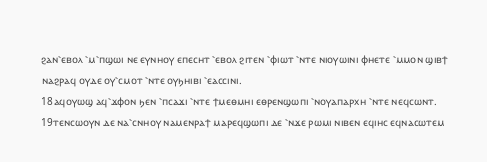ϩⲁⲛ⳿ⲉⲃⲟⲗ ⳿ⲙ⳿ⲡϣⲱⲓ ⲛⲉ ⲉⲩⲛⲏⲟⲩ ⲉⲡⲉⲥⲏⲧ ⳿ⲉⲃⲟⲗ ϩⲓⲧⲉⲛ ⳿ⲫⲓⲱⲧ ⳿ⲛⲧⲉ ⲛⲓⲟⲩⲱⲓⲛⲓ ⲫⲏⲉⲧⲉ ⳿ⲙⲙⲟⲛ ϣⲓⲃϯ ⲛⲁϩⲣⲁϥ ⲟⲩⲇⲉ ⲟⲩ⳿ⲥⲙⲟⲧ ⳿ⲛⲧⲉ ⲟⲩϧⲏⲓⲃⲓ ⳿ⲉⲁⲥⲥⲓⲛⲓ.
18ⲁϥⲟⲩⲱϣ ⲁϥ⳿ϫⲫⲟⲛ ϧⲉⲛ ⳿ⲡⲥⲁϫⲓ ⳿ⲛⲧⲉ ϯⲙⲉⲑⲙⲏⲓ ⲉⲑⲣⲉⲛϣⲱⲡⲓ ⳿ⲛⲟⲩⲁⲡⲁⲣⲭⲏ ⳿ⲛⲧⲉ ⲛⲉϥⲥⲱⲛⲧ.
19ⲧⲉⲛⲥⲱⲟⲩⲛ ⲇⲉ ⲛⲁ⳿ⲥⲛⲏⲟⲩ ⲛⲁⲙⲉⲛⲣⲁϯ ⲙⲁⲣⲉϥϣⲱⲡⲓ ⲇⲉ ⳿ⲛϫⲉ ⲣⲱⲙⲓ ⲛⲓⲃⲉⲛ ⲉϥⲓⲏⲥ ⲉϥⲛⲁⲥⲱⲧⲉⲙ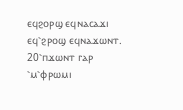ⲉϥϩⲟⲣϣ ⲉϥⲛⲁⲥⲁϫⲓ ⲉϥ⳿ϩⲣⲟϣ ⲉϥⲛⲁϫⲱⲛⲧ.
20⳿ⲡϫⲱⲛⲧ ⲅⲁⲣ ⳿ⲙ⳿ⲫⲣⲱⲙⲓ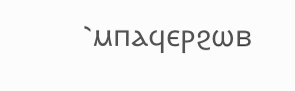⳿ⲙⲡⲁϥⲉⲣϩⲱⲃ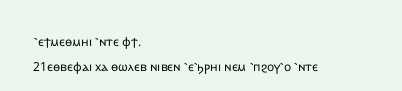⳿ⲉϯⲙⲉⲑⲙⲏⲓ ⳿ⲛⲧⲉ ⲫϯ.
21ⲉⲑⲃⲉⲫⲁⲓ ⲭⲁ ⲑⲱⲗⲉⲃ ⲛⲓⲃⲉⲛ ⳿ⲉ⳿ϧⲣⲏⲓ ⲛⲉⲙ ⳿ⲡϩⲟⲩ⳿ⲟ ⳿ⲛⲧⲉ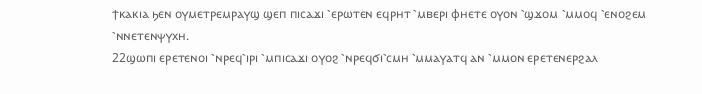ϯⲕⲁⲕⲓⲁ ϧⲉⲛ ⲟⲩⲙⲉⲧⲣⲉⲙⲣⲁⲩϣ ϣⲉⲡ ⲡⲓⲥⲁϫⲓ ⳿ⲉⲣⲱⲧⲉⲛ ⲉϥⲣⲏⲧ ⳿ⲙⲃⲉⲣⲓ ⲫⲏⲉⲧⲉ ⲟⲩⲟⲛ ⳿ϣϫⲟⲙ ⳿ⲙⲙⲟϥ ⳿ⲉⲛⲟϩⲉⲙ ⳿ⲛⲛⲉⲧⲉⲛⲯⲩⲭⲏ.
22ϣⲱⲡⲓ ⲉⲣⲉⲧⲉⲛⲟⲓ ⳿ⲛⲣⲉϥ⳿ⲓⲣⲓ ⳿ⲙⲡⲓⲥⲁϫⲓ ⲟⲩⲟϩ ⳿ⲛⲣⲉϥϭⲓ⳿ⲥⲙⲏ ⳿ⲙⲙⲁⲩⲁⲧϥ ⲁⲛ ⳿ⲙⲙⲟⲛ ⲉⲣⲉⲧⲉⲛⲉⲣϩⲁⲗ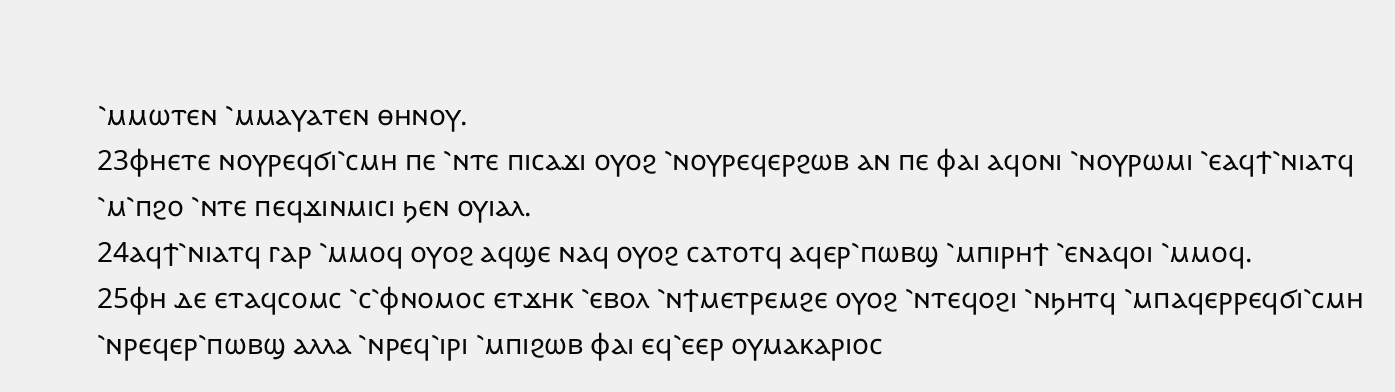⳿ⲙⲙⲱⲧⲉⲛ ⳿ⲙⲙⲁⲩⲁⲧⲉⲛ ⲑⲏⲛⲟⲩ.
23ⲫⲏⲉⲧⲉ ⲛⲟⲩⲣⲉϥϭⲓ⳿ⲥⲙⲏ ⲡⲉ ⳿ⲛⲧⲉ ⲡⲓⲥⲁϫⲓ ⲟⲩⲟϩ ⳿ⲛⲟⲩⲣⲉϥⲉⲣϩⲱⲃ ⲁⲛ ⲡⲉ ⲫⲁⲓ ⲁϥⲟⲛⲓ ⳿ⲛⲟⲩⲣⲱⲙⲓ ⳿ⲉⲁϥϯ⳿ⲛⲓⲁⲧϥ ⳿ⲙ⳿ⲡϩⲟ ⳿ⲛⲧⲉ ⲡⲉϥϫⲓⲛⲙⲓⲥⲓ ϧⲉⲛ ⲟⲩⲓⲁⲗ.
24ⲁϥϯ⳿ⲛⲓⲁⲧϥ ⲅⲁⲣ ⳿ⲙⲙⲟϥ ⲟⲩⲟϩ ⲁϥϣⲉ ⲛⲁϥ ⲟⲩⲟϩ ⲥⲁⲧⲟⲧϥ ⲁϥⲉⲣ⳿ⲡⲱⲃϣ ⳿ⲙⲡⲓⲣⲏϯ ⳿ⲉⲛⲁϥⲟⲓ ⳿ⲙⲙⲟϥ.
25ⲫⲏ ⲇⲉ ⲉⲧⲁϥⲥⲟⲙⲥ ⳿ⲥ⳿ⲫⲛⲟⲙⲟⲥ ⲉⲧϫⲏⲕ ⳿ⲉⲃⲟⲗ ⳿ⲛϯⲙⲉⲧⲣⲉⲙϩⲉ ⲟⲩⲟϩ ⳿ⲛⲧⲉϥⲟϩⲓ ⳿ⲛϧⲏⲧϥ ⳿ⲙⲡⲁϥⲉⲣⲣⲉϥϭⲓ⳿ⲥⲙⲏ ⳿ⲛⲣⲉϥⲉⲣ⳿ⲡⲱⲃϣ ⲁⲗⲗⲁ ⳿ⲛⲣⲉϥ⳿ⲓⲣⲓ ⳿ⲙⲡⲓϩⲱⲃ ⲫⲁⲓ ⲉϥ⳿ⲉⲉⲣ ⲟⲩⲙⲁⲕⲁⲣⲓⲟⲥ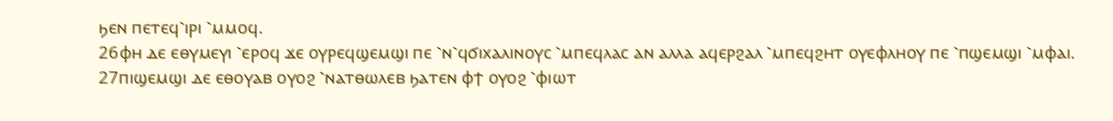ϧⲉⲛ ⲡⲉⲧⲉϥ⳿ⲓⲣⲓ ⳿ⲙⲙⲟϥ.
26ⲫⲏ ⲇⲉ ⲉⲑⲩⲙⲉⲩⲓ ⳿ⲉⲣⲟϥ ϫⲉ ⲟⲩⲣⲉϥϣⲉⲙϣⲓ ⲡⲉ ⳿ⲛ⳿ϥϭⲓⲭⲁⲗⲓⲛⲟⲩⲥ ⳿ⲙⲡⲉϥⲗⲁⲥ ⲁⲛ ⲁⲗⲗⲁ ⲁϥⲉⲣϩⲁⲗ ⳿ⲙⲡⲉϥϩⲏⲧ ⲟⲩⲉⲫⲗⲏⲟⲩ ⲡⲉ ⳿ⲡϣⲉⲙϣⲓ ⳿ⲙⲫⲁⲓ.
27ⲡⲓϣⲉⲙϣⲓ ⲇⲉ ⲉⲑⲟⲩⲁⲃ ⲟⲩⲟϩ ⳿ⲛⲁⲧⲑⲱⲗⲉⲃ ϧⲁⲧⲉⲛ ⲫϯ ⲟⲩⲟϩ ⳿ⲫⲓⲱⲧ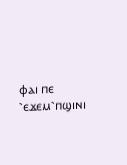ⲫⲁⲓ ⲡⲉ ⳿ⲉϫⲉⲙ⳿ⲡϣⲓⲛⲓ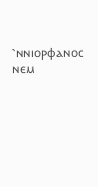⳿ⲛⲛⲓⲟⲣⲫⲁⲛⲟⲥ ⲛⲉⲙ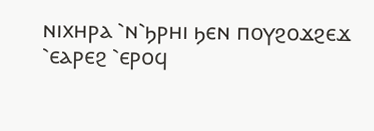ⲛⲓⲭⲏⲣⲁ ⳿ⲛ⳿ϧⲣⲏⲓ ϧⲉⲛ ⲡⲟⲩϩⲟϫϩⲉϫ ⳿ⲉⲁⲣⲉϩ ⳿ⲉⲣⲟϥ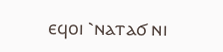ⲉϥⲟⲓ ⳿ⲛⲁⲧⲁϭ ⲛⲓ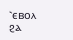⳿ⲉⲃⲟⲗ ϩⲁ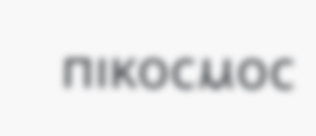ⲡⲓⲕⲟⲥⲙⲟⲥ